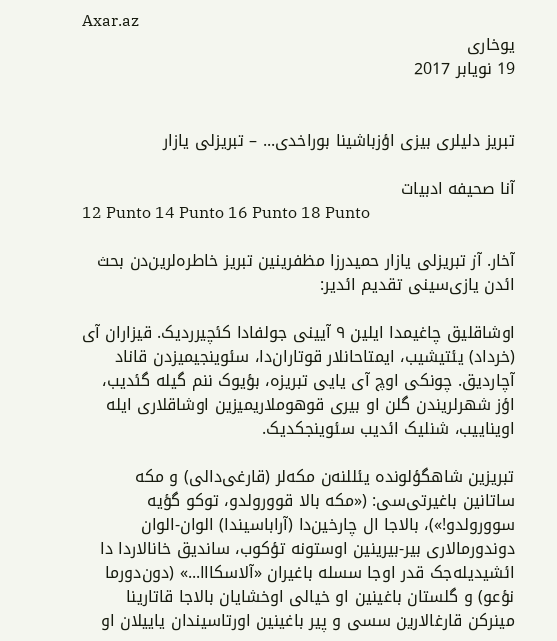Axar.az
یوخاری
19 نویابر 2017


تبریز دلیلری بیزی اؤزباشینا بوراخدی... – تبریزلی یازار

آنا صحیفه ادبیات
12 Punto 14 Punto 16 Punto 18 Punto

آخار. آز تبریزلی یازار حمیدرزا مظفرینین تبریز خاطره‌لرین‌دن بحث ائد‌ن یازی‌سینی تقدیم ائدیر:

اوشاقلیق چاغیمدا ایلین ۹ آیینی جولفادا کئچیرردیک. قیزاران آی (خرداد) یئتیشیب، ایمتاحانلار قوتاران‌دا، سئوینجیمیزدن قاناد آچاردیق. چونکی اوچ آی یایی تبریزه، بؤیوک ننم گیله گئدیب، اؤز شهرلریندن گلن او بیری قوهوملاریمیزین اوشاقلاری ایله اویناییب، شنلیک ائدیب سئوینجکدیک.

تبریزین شاهگؤلونده یئللنه‌ن مکه‌لر (قارغی‌دالی) و مکه ساتانین باغیرتی‌سی: («مکه بالا قوورولدو، توکو گؤیه سوورولدو!»)، بالاجا ال چارخین‌دا (آراباسیندا) الوان-الوان دوندورمالاری بیر-بیرینین اوستونه تؤکوب، ساندیق خانالاردا دا ائشیدیله‌جک قدر اوجا سسله باغیران «آلاسکااا...» (دون‌دورما نؤعو) و گلستان باغینین او خیالی اوخشایان بالاجا قاتارینا مینرکن قارغالارین سسی و پیر باغینین اورتاسیندان یاییلان او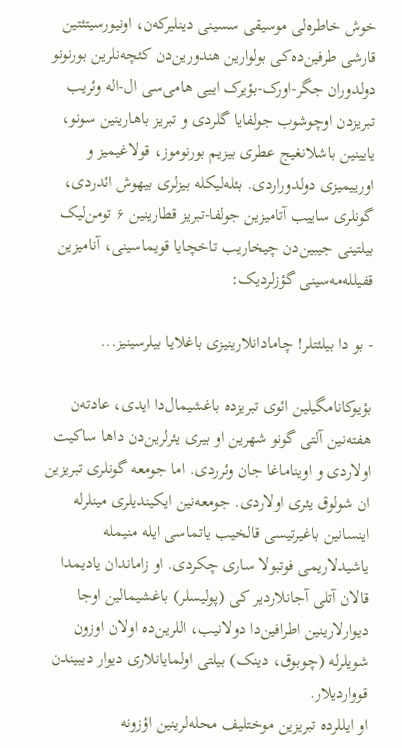خوش خاطره‌لی موسیقی سسینی دینلیرکه‌ن، اونیورسیتئتین قارشی طرفین‌ده‌کی بولوارین هندورین‌دن کئچه‌نلرین بورنونو دولدوران جگر-اورک-بؤیرک اییی هامی‌سی ال-اله وئریب تبریزدن اوچوشوب جولفایا گلردی و تبریز باهارینین سونو، یایینین باشلانغیج عطری بیزیم بورنوموز، قولاغیمیز و اورییمیزی دولدوراردی. بئله‌لیکله بیزلری بیهوش ائدردی، گونلری ساییب آتامیزین جولفا-تبریز قطارینین ۶ تومن‌لیک بیلتینی جیبین‌دن چیخاریب تاخچایا قویماسینی، آنامیزین قفیلله‌مه‌سینی گؤزلردیک:

- بو دا بیلئتلر! چامادانلارینیزی باغلایا بیلرسینیز...

بؤیوکانامگیلین ائوی تبریزده باغشیمال‌دا ایدی، عادته‌ن هفته‌نین آلتی گونو شهرین او بیری یئرلرین‌دن داها ساکیت اولاردی و اویناماغا جان وئرردی. اما جومعه گونلری تبریزین ان شولوق یئری اولاردی. جومعه‌نین ایکیندیلری مینلرله اینسانین باغیرتیسی قالخیب یاتماسی ایله منیمله یاشیدلاریمی فوتبولا ساری چکردی. او زاماندان یادیمدا قالان آتلی آجانلاردیر کی (پولیسلر) باغشیمالین اوجا دیوارلارینین اطرافین‌دا دولانیب، اللرین‌ده اولان اوزون شویلرله (چوبوق، دینک) بیلتی اولمایانلاری دیوار دیبیندن قوواردیلار.
او ایللرده تبریزین موختلیف محله‌لرینین اؤزونه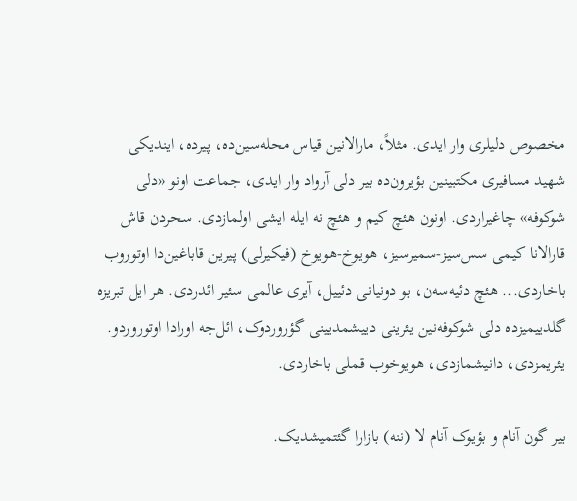مخصوص دلیلری وار ایدی. مثلاً، مارالانین قیاس محله‌سین‌ده، پیرده، ایندیکی شهید مسافیری مکتبینین بؤیرون‌ده بیر دلی آرواد وار ایدی، جماعت اونو «دلی شوکوفه» چاغیراردی. اونون هئچ کیم و هئچ نه ایله ایشی اولمازدی. سحردن قاش قارالانا کیمی سس‌سیز-سمیرسیز، هویوخ-هویوخ (فیکیرلی) پیرین قاباغین‌دا اوتوروب باخاردی... هئچ دئیه‌سه‌ن، بو دونیانی دئییل، آیری عالمی سئیر ائدردی. هر ایل تبریزه گلدییمیزده دلی شوکوفه‌نین یئرینی دییشمدیینی گؤروردوک، ائل‌جه اورادا اوتوروردو. یئریمزدی، دانیشمازدی، هویوخوب قملی باخاردی.

بیر گون آنام و بؤیوک آنام لا (ننه) بازارا گئتمیشدیک.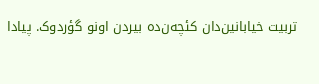تربیت خیابانین‌دان کئچه‌ن‌ده بیردن اونو گؤردوک. پیادا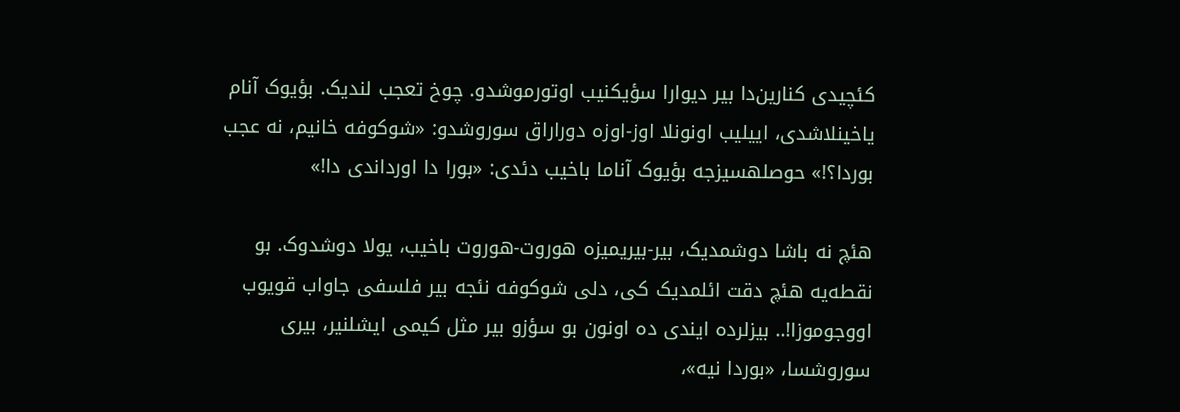کئچیدی کنارین‌دا بیر دیوارا سؤیکنیب اوتورموشدو. چوخ تعجب لندیک. بؤیوک آنام یاخینلاشدی، اییلیب اونونلا اوز-اوزه دوراراق سوروشدو: «شوکوفه خانیم، نه عجب بوردا؟!» حوصلهسیزجه بؤیوک آناما باخیب دئدی: «بورا دا اورداندی دا!»

هئچ نه باشا دوشمدیک، بیر-بیریمیزه هوروت-هوروت باخیب، یولا دوشدوک. بو نقطه‌یه هئچ دقت ائلمدیک کی، دلی شوکوفه نئجه بیر فلسفی جاواب قویوب اووجوموزا!.. بیزلرده ایندی ده اونون بو سؤزو بیر مثل کیمی ایشلنیر، بیری سوروشسا، «بوردا نیه»،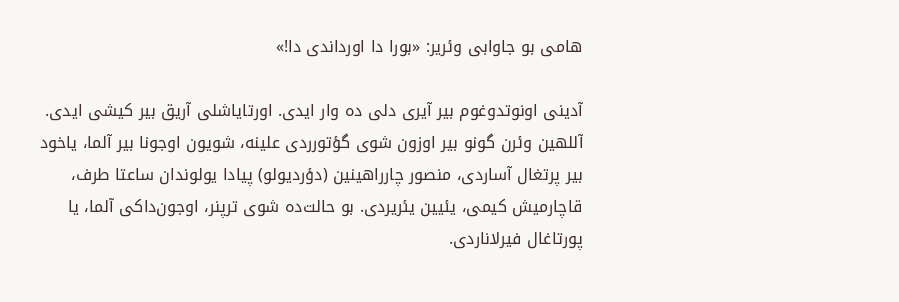هامی بو جاوابی وئریر: «بورا دا اورداندی دا!»

آدینی اونوتدوغوم بیر آیری دلی ده وار ایدی. اورتایاشلی آریق بیر کیشی ایدی. آللهین وئرن گونو بیر اوزون شوی گؤتورردی علینه، شویون اوجونا بیر آلما، یاخود بیر پرتغال آساردی، منصور چارراهینین (دؤردیولو) پیادا یولوندان ساعتا طرف، قاچارمیش کیمی، یئیین یئریردی. بو حالت‌ده شوی ترپنر، اوجون‌داکی آلما، یا پورتاغال فیرلاناردی.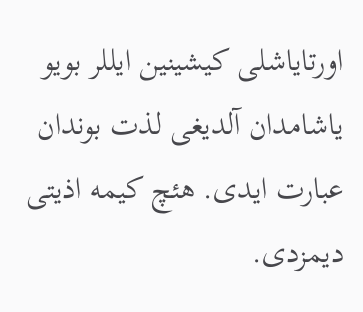اورتایاشلی کیشینین ایللر بویو یاشامدان آلدیغی لذت بوندان عبارت ایدی. هئچ کیمه اذیتی دیمزدی.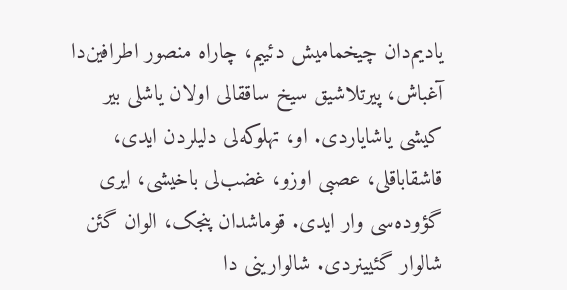یادیم‌دان چیخمامیش دئییم، چاراه منصور اطرافین‌دا آغباش، پیرتلاشیق سیخ ساققالی اولان یاشلی بیر کیشی یاشایاردی. او، تهلوکه‌لی دلیلردن ایدی، قاشقاباقلی، عصبی اوزو، غضب‌لی باخیشی، ایری گؤوده‌سی وار ایدی. قوماشدان پنجک، الوان گئن شالوار گئیینردی. شالوارینی دا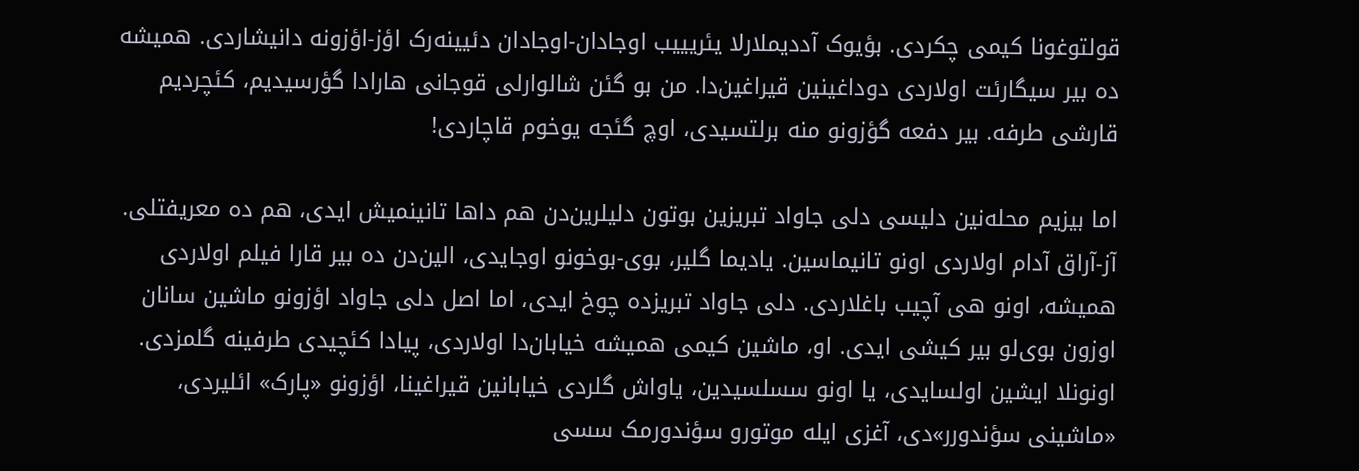قولتوغونا کیمی چکردی. بؤیوک آددیملارلا یئریییب اوجادان-اوجادان دئیینه‌رک اؤز-اؤزونه دانیشاردی. همیشه ده بیر سیگارئت اولاردی دوداغینین قیراغین‌دا. من بو گئن شالوارلی قوجانی هارادا گؤرسیدیم، کئچردیم قارشی طرفه. بیر دفعه گؤزونو منه برلتسیدی، اوچ گئجه یوخوم قاچاردی!

اما بیزیم محله‌نین دلیسی دلی جاواد تبریزین بوتون دلیلرین‌دن هم داها تانینمیش ایدی، هم ده معریفتلی. آز-آراق آدام اولاردی اونو تانیماسین. یادیما گلیر، بوی-بوخونو اوجایدی، الین‌دن ده بیر قارا فیلم اولاردی همیشه، اونو هی آچیب باغلاردی. دلی جاواد تبریزده چوخ ایدی، اما اصل دلی جاواد اؤزونو ماشین سانان اوزون بوی‌لو بیر کیشی ایدی. او، ماشین کیمی همیشه خیابان‌دا اولاردی، پیادا کئچیدی طرفینه گلمزدی. اونونلا ایشین اولسایدی، یا اونو سسلسیدین، یاواش گلردی خیابانین قیراغینا، اؤزونو «پارک» ائلیردی، «ماشینی سؤندورر»دی، آغزی ایله موتورو سؤندورمک سسی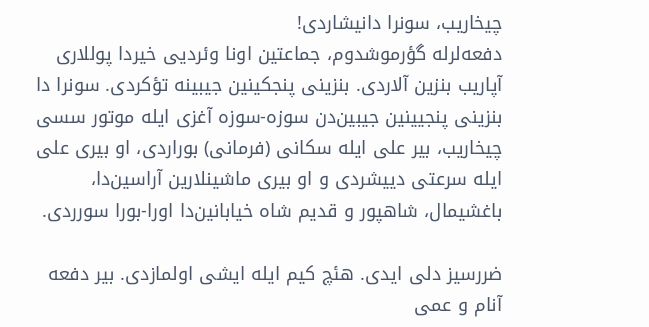چیخاریب، سونرا دانیشاردی!
دفعه‌لرله گؤرموشدوم، جماعتین اونا وئردیی خیردا پوللاری آپاریب بنزین آلاردی. بنزینی پنجکینین جیبینه تؤکردی. سونرا دا بنزینی پنجیینین جیبین‌دن سوزه-سوزه آغزی ایله موتور سسی چیخاریب، بیر علی ایله سکانی (فرمانی) بوراردی، او بیری علی ایله سرعتی دییشردی و او بیری ماشینلارین آراسین‌دا، باغشیمال، شاهپور و قدیم شاه خیابانین‌دا اورا-بورا سورردی.

ضررسیز دلی ایدی. هئچ کیم ایله ایشی اولمازدی. بیر دفعه آنام و عمی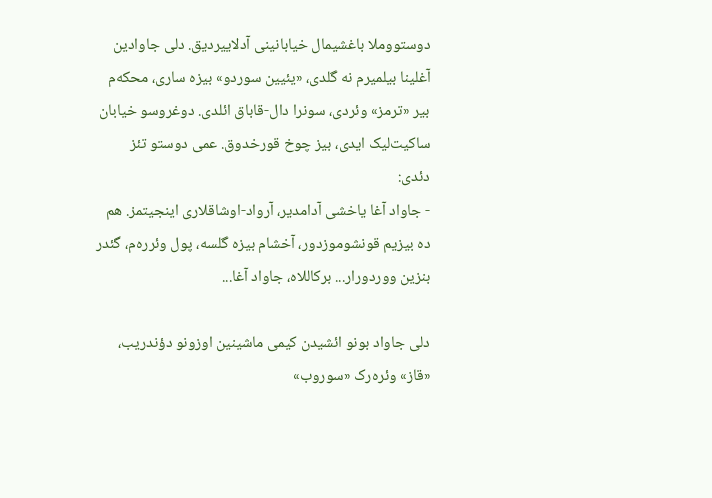دوستووملا باغشیمال خیابانینی آدلاییردیق. دلی جاوادین آغلینا بیلمیرم نه گلدی، «یئیین سوردو» بیزه ساری، محکه‌م بیر «ترمز» وئردی، سونرا دال-قاباق ائلدی. دوغروسو خیابان ساکیت‌لیک ایدی، بیز چوخ قورخدوق. عمی دوستو تئز دئدی:
- جاواد آغا یاخشی آدامدیر، آرواد-اوشاقلاری اینجیتمز. هم ده بیزیم قونشوموزدور، آخشام بیزه گلسه، پول وئرره‌م، گئدر بنزین ووردورار... برکاللاه، جاواد آغا...

دلی جاواد بونو ائشیدن کیمی ماشینین اوزونو دؤندریب، «قاز» وئره‌رک «سوروب»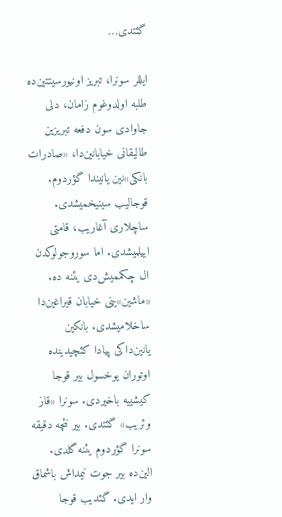گئتدی…

ایللر سونرا، تبریز اونیورسیتتین‌ده طلبه اولدوغوم زامان، دلی جاوادی سون دفعه تبریزین طالیقانی خیابانین‌دا، «صادرات بانکی»نین یانیندا گؤردوم. قوجالیب سینیخمیشدی. ساچلاری آغاریب، قامتی اییلمیشدی. اما سوروجولوکدن ال چکممیش‌دی یئنه ده. «ماشین»ینی خیابان قیراغین‌دا ساخلامیشدی. بانکین یانین‌داکی پیادا کئچیدینده اوتوران یوخسول بیر قوجا کیشییه باخیردی. سونرا «قاز وئریب» گئتدی. بیر نئچه دقیقه سونرا گؤردوم یئنه گلدی. الین‌ده بیر جوت نیمداش باشماق وار ایدی. گئدیب قوجا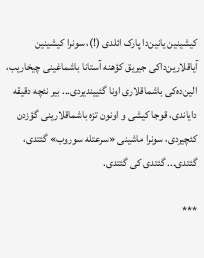کیشینین یانین‌دا پارک ائلدی (!)، سونرا کیشینین آیاقلارین‌داکی جیریق کؤهنه آستانا باشماغینی چیخاریب، الین‌ده‌کی باشماقلاری اونا گئییندیردی... بیر نئچه دقیقه دایاندی، قوجا کیشی و اونون تزه باشماقلارینی گؤزدن کئچیردی، سونرا ماشینی «سرعتله سوروب» گئتدی، گئتدی... گئتدی کی گئتدی.

***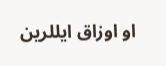او اوزاق ایللرین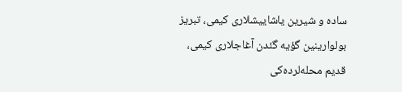ساده و شیرین یاشاییشلاری کیمی، تبریز بولوارینین گؤیه گئدن آغاجلاری کیمی، قدیم محله‌لرده‌کی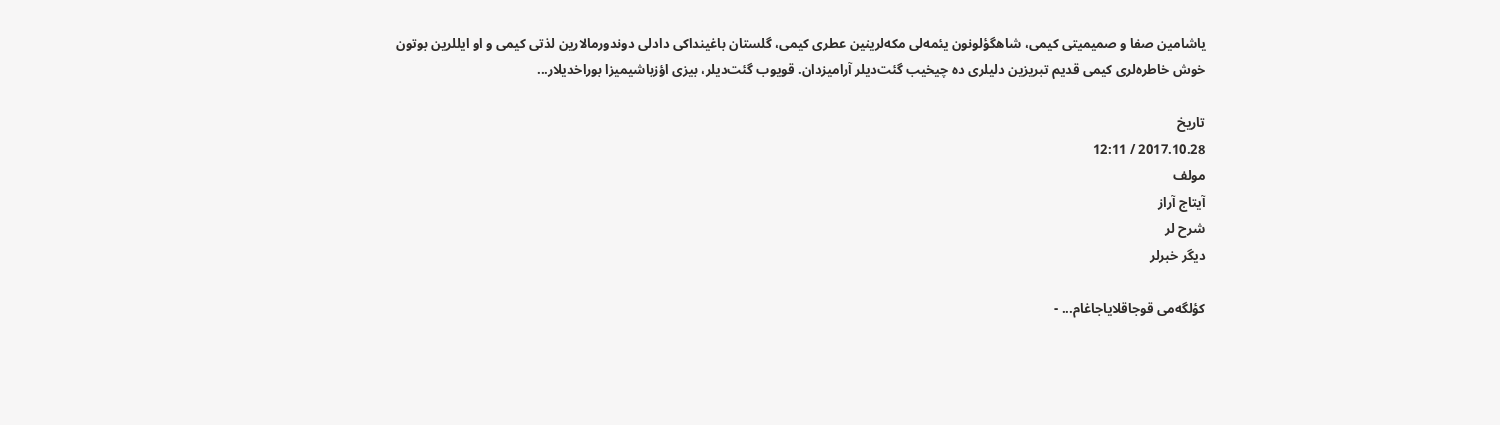یاشامین صفا و صمیمیتی کیمی، شاهگؤلونون یئمه‌لی مکه‌لرینین عطری کیمی، گلستان باغینداکی دادلی دوندورمالارین لذتی کیمی و او ایللرین بوتون خوش خاطره‌لری کیمی قدیم تبریزین دلیلری ده چیخیب گئت‌دیلر آرامیزدان. قویوب گئت‌دیلر، بیزی اؤزباشیمیزا بوراخدیلار...

تاریخ
2017.10.28 / 12:11
مولف
آیتاج آراز
شرح لر
دیگر خبرلر

کؤلگه‌می قوجاقلایاجاغام... -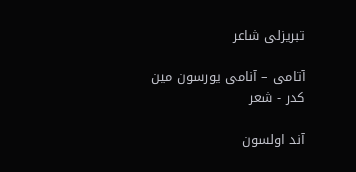تبریزلی شاعر

آتامی – آنامی یورسون مین کدر - شعر

آند اولسون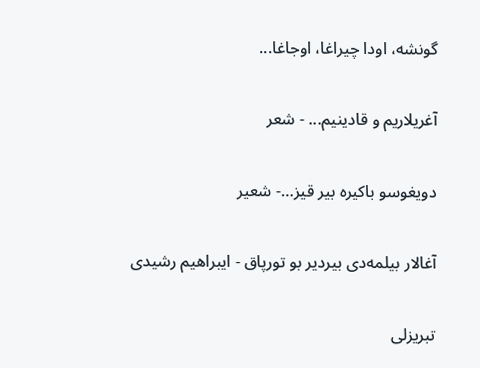گونشه، اودا چیراغا، اوجاغا...

آغریلاریم و قادینیم... - شعر

دویغوسو باکیره بیر قیز…- شعیر

آغالار بیلمه‌دی بیردیر بو تورپاق - ایبراهیم رشیدی

تبریزلی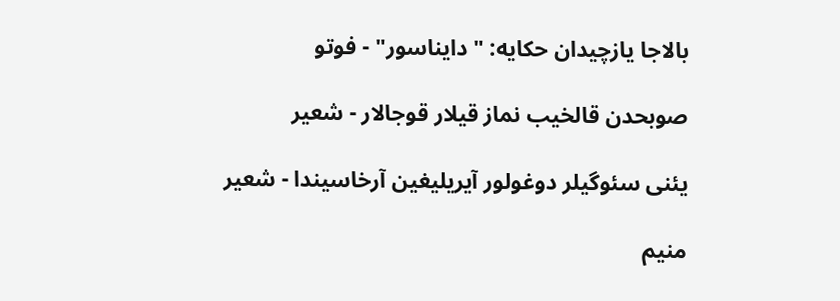بالاجا یازچیدان حکایه: "دایناسور" - فوتو

صوبحدن قالخیب نماز قیلار قوجالار - شعیر

یئنی سئوگیلر دوغولور آیریلیغین آرخاسیندا - شعیر

منیم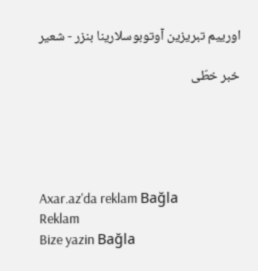اورییم تبریزین آوتوبوسلارینا بنزر - شعیر

خبر خطّی





Axar.az'da reklam Bağla
Reklam
Bize yazin Bağla